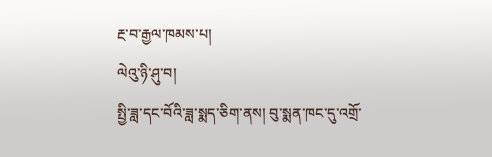རྔ་བ་རྒྱལ་ཁམས་པ།
ལེའུ་ཉི་ཤུ་བ།
སྤྱི་ཟླ་དང་བོའི་ཟླ་སྨད་ཅིག་ནས། བུ་སྨན་ཁང་དུ་འགྲོ་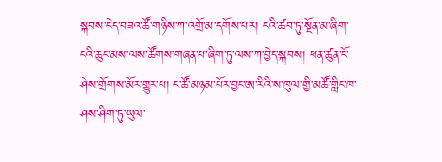སྐབས་ངེད་བཟའ་ཚོ་གཉིས་ཀ་འགྲོ་མ་དགོས་པར། ངའི་ཚབ་ཏུ་སྔོན་མ་ཞིག་ངའི་ཆུང་མས་ལས་ཚོགས་གཞན་པ་ཞིག་ཏུ་ལས་ཀ་བྱེད་སྐབས། ཕན་ཚུན་ངོ་ཤེས་གྲོགས་མོར་གྱུར་པ། ང་ཚོ་མཉམ་པོར་བྱང་ཨ་རིའི་ས་ཁུལ་གྱི་མཚོ་གླིང་ཁ་ཤས་ཤིག་ཏུ་ཡུལ་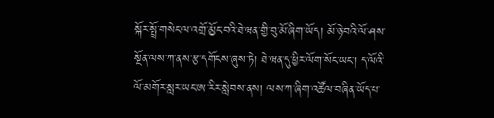སྐོར་སྤྲོ་གསེང་ལ་འགྲོ་མྱོང་བའི་ཐེ་ཝན་གྱི་བུ་མོ་ཞིག་ཡོད། མོ་ཉེ་བའི་ལོ་ཤས་སྔོན་ལས་ཀ་ནས་རྩ་དགོངས་ཞུས་ཏེ། ཐེ་ཝན་དུ་ཕྱིར་ལོག་སོང་ཡང་། ད་ལོའི་ལོ་མགོར་སླར་ཡང་ཨ་རིར་སླེབས་ནས། ལས་ཀ་ཞིག་འཚོལ་བཞིན་ཡོད་པ་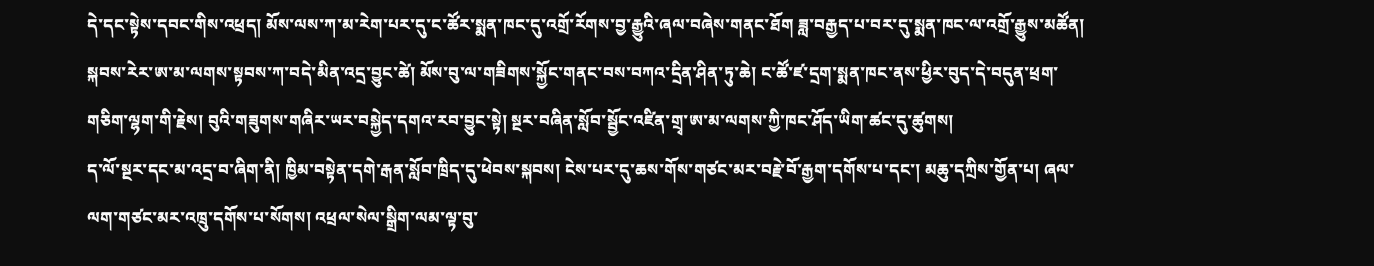དེ་དང་སྟེས་དབང་གིས་འཕྲད། མོས་ལས་ཀ་མ་རེག་པར་དུ་ང་ཚོར་སྨན་ཁང་དུ་འགྲོ་རོགས་བྱ་རྒྱུའི་ཞལ་བཞེས་གནང་ཐོག ཟླ་བརྒྱད་པ་བར་དུ་སྨན་ཁང་ལ་འགྲོ་རྒྱུས་མཚོན། སྐབས་རེར་ཨ་མ་ལགས་སྟབས་ཀ་བདེ་མིན་འདྲ་བྱུང་ཚེ། མོས་བུ་ལ་གཟིགས་སྐྱོང་གནང་བས་བཀའ་དྲིན་ཤིན་ཏུ་ཆེ། ང་ཚོ་ཛ་དྲག་སྨན་ཁང་ནས་ཕྱིར་བུད་དེ་བདུན་ཕྲག་གཅིག་ལྷག་གི་རྗེས། བུའི་གཟུགས་གཞིར་ཡར་བསྐྱེད་དགའ་རབ་བྱུང་སྟེ། སྔར་བཞིན་སློབ་སྦྱོང་འཛིན་གྲྭ་ཨ་མ་ལགས་ཀྱི་ཁང་ཤོད་ཡིག་ཚང་དུ་ཚུགས།
ད་ལོ་སྔར་དང་མ་འདྲ་བ་ཞིག་ནི། ཁྱིམ་བསྟེན་དགེ་རྒན་སློབ་ཁྲིད་དུ་ཕེབས་སྐབས། ངེས་པར་དུ་ཆས་གོས་གཙང་མར་བརྗེ་བོ་རྒྱག་དགོས་པ་དང་། མཆུ་དཀྲིས་གྱོན་པ། ཞལ་ལག་གཙང་མར་འཁྲུ་དགོས་པ་སོགས། འཕྲལ་སེལ་སྒྲིག་ལམ་ལྟ་བུ་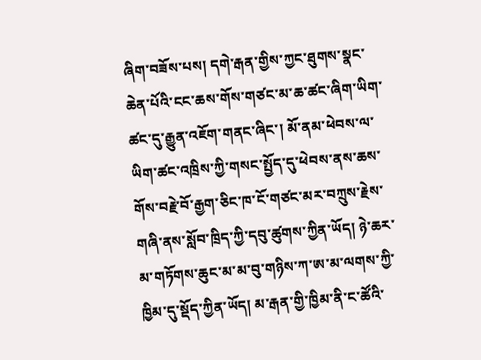ཞིག་བཟོས་པས། དགེ་རྒན་གྱིས་ཀྱང་ཐུགས་སྣང་ཆེན་པོའི་ངང་ཆས་གོས་གཙང་མ་ཆ་ཚང་ཞིག་ཡིག་ཚང་དུ་རྒྱུན་འཇོག་གནང་ཞིང་། མོ་ནམ་ཕེབས་ལ་ཡིག་ཚང་འཁྲིས་ཀྱི་གསང་སྤྱོད་དུ་ཕེབས་ནས་ཆས་གོས་བརྗེ་བོ་རྒྱག་ཅིང་ཁ་ངོ་གཙང་མར་བཀྲུས་རྗེས་གཞི་ནས་སློབ་ཁྲིད་ཀྱི་དབུ་ཚུགས་ཀྱིན་ཡོད། ཉེ་ཆར་མ་གཏོགས་ཆུང་མ་མ་བུ་གཉིས་ཀ་ཨ་མ་ལགས་ཀྱི་ཁྱིམ་དུ་སྡོད་ཀྱིན་ཡོད། མ་རྒན་གྱི་ཁྱིམ་ནི་ང་ཚོའི་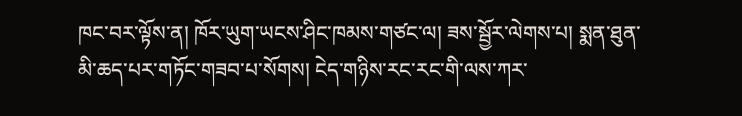ཁང་བར་ལྟོས་ན། ཁོར་ཡུག་ཡངས་ཤིང་ཁམས་གཙང་ལ། ཟས་སྦྱོར་ལེགས་པ། སྨན་ཐུན་མི་ཆད་པར་གཏོང་གཟབ་པ་སོགས། ངེད་གཉིས་རང་རང་གི་ལས་ཀར་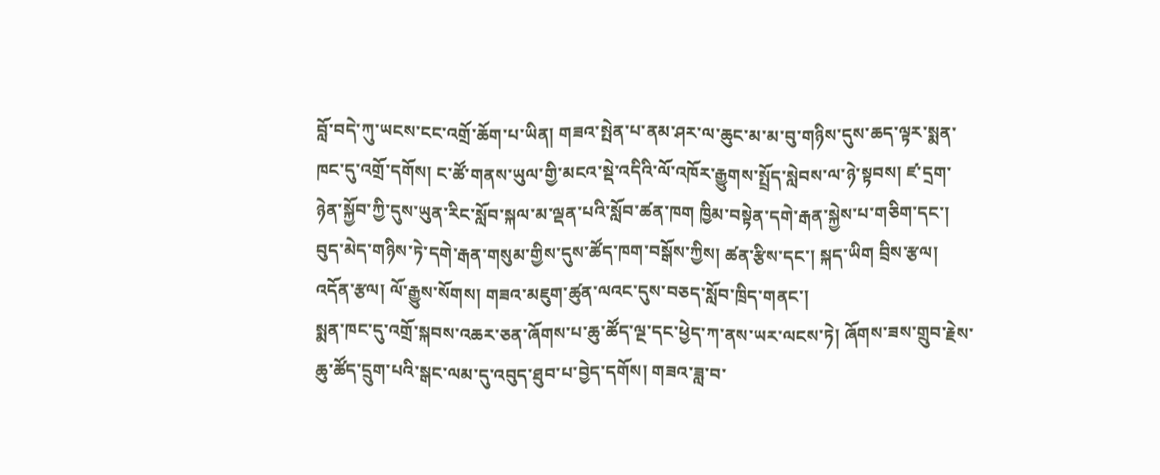བློ་བདེ་ཀུ་ཡངས་ངང་འགྲོ་ཆོག་པ་ཡིན། གཟའ་སྤེན་པ་ནམ་ཤར་ལ་ཆུང་མ་མ་བུ་གཉིས་དུས་ཆད་ལྟར་སྨན་ཁང་དུ་འགྲོ་དགོས། ང་ཚོ་གནས་ཡུལ་གྱི་མངའ་སྡེ་འདིའི་ལོ་འཁོར་རྒྱུགས་སྤྲོད་སླེབས་ལ་ཉེ་སྟབས། ཛ་དྲག་ཉེན་སྐྱོབ་ཀྱི་དུས་ཡུན་རིང་སློབ་སྐལ་མ་ལྡན་པའི་སློབ་ཚན་ཁག ཁྱིམ་བསྟེན་དགེ་རྒན་སྐྱེས་པ་གཅིག་དང་། བུད་མེད་གཉིས་ཏེ་དགེ་རྒན་གསུམ་གྱིས་དུས་ཚོད་ཁག་བསྒོས་ཀྱིས། ཚན་རྩིས་དང་། སྐད་ཡིག བྲིས་རྩལ། འདོན་རྩལ། ལོ་རྒྱུས་སོགས། གཟའ་མཇུག་ཚུན་ལའང་དུས་བཅད་སློབ་ཁྲིད་གནང་།
སྨན་ཁང་དུ་འགྲོ་སྐབས་འཆར་ཅན་ཞོགས་པ་ཆུ་ཚོད་ལྔ་དང་ཕྱེད་ཀ་ནས་ཡར་ལངས་ཏེ། ཞོགས་ཟས་གྲུབ་རྗེས་ཆུ་ཚོད་དྲུག་པའི་སྒང་ལམ་དུ་འབུད་ཐུབ་པ་བྱེད་དགོས། གཟའ་ཟླ་བ་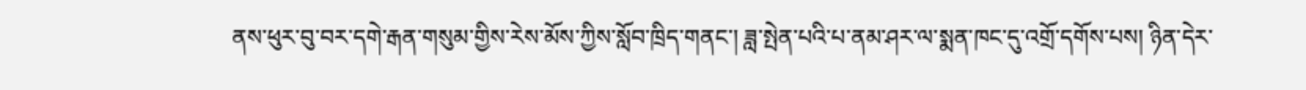ནས་ཕུར་བུ་བར་དགེ་རྒན་གསུམ་གྱིས་རེས་མོས་ཀྱིས་སློབ་ཁྲིད་གནང་། ཟླ་སྤེན་པའི་པ་ནམ་ཤར་ལ་སྨན་ཁང་དུ་འགྲོ་དགོས་པས། ཉིན་དེར་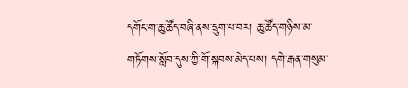དགོང་ག་ཆུ་ཚོད་བཞི་ནས་དྲུག་པ་བར། ཆུ་ཚོད་གཉིས་མ་གཏོགས་སློབ་དུས་ཀྱི་གོ་སྐབས་མེད་པས། དགེ་རྒན་གསུམ་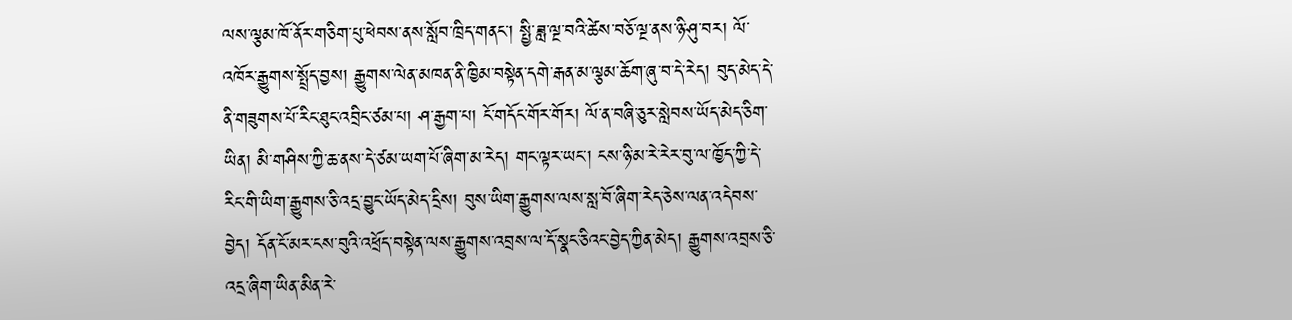ལས་ལྕམ་ཁོ་ནོར་གཅིག་པུ་ཕེབས་ནས་སློབ་ཁྲིད་གནང་། སྤྱི་ཟླ་ལྔ་བའི་ཚེས་བཅོ་ལྔ་ནས་ཉི་ཤུ་བར། ལོ་འཁོར་རྒྱུགས་སྤྲོད་བྱས། རྒྱུགས་ལེན་མཁན་ནི་ཁྱིམ་བསྟེན་དགེ་རྒན་མ་ལྕམ་ཆོག་ཞུ་བ་དེ་རེད། བུད་མེད་དེ་ནི་གཟུགས་པོ་རིང་ཐུང་འབྲིང་ཙམ་པ། ཤ་རྒྱག་པ། ངོ་གདོང་གོར་གོར། ལོ་ན་བཞི་ཅུར་སླེབས་ཡོད་མེད་ཅིག་ཡིན། མི་གཤིས་ཀྱི་ཆ་ནས་དེ་ཙམ་ཡག་པོ་ཞིག་མ་རེད། གང་ལྟར་ཡང་། ངས་ཉི་མ་རེ་རེར་བུ་ལ་ཁྱོད་ཀྱི་དེ་རིང་གི་ཡིག་རྒྱུགས་ཅི་འདྲ་བྱུང་ཡོད་མེད་དྲིས། བུས་ཡིག་རྒྱུགས་ལས་སླ་བོ་ཞིག་རེད་ཅེས་ལན་འདེབས་བྱེད། དོན་ངོ་མར་ངས་བུའི་འཕྲོད་བསྟེན་ལས་རྒྱུགས་འབྲས་ལ་དོ་སྣང་ཅིའང་བྱེད་ཀྱིན་མེད། རྒྱུགས་འབྲས་ཅི་འདྲ་ཞིག་ཡིན་མིན་རེ་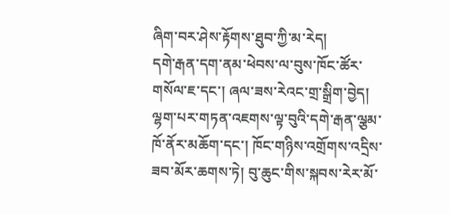ཞིག་བར་ཤེས་རྟོགས་ཐུབ་ཀྱི་མ་རེད།
དགེ་རྒན་དག་ནམ་ཕེབས་ལ་བུས་ཁོང་ཚོར་གསོལ་ཇ་དང་། ཞལ་ཟས་རེའང་གྲ་སྒྲིག་བྱེད། ལྷག་པར་གཏན་འཇགས་ལྟ་བུའི་དགེ་རྒན་ལྕམ་ཁོ་ནོར་མཆོག་དང་། ཁོང་གཉིས་འགྲོགས་འདྲིས་ཟབ་མོར་ཆགས་ཏེ། བུ་ཆུང་གིས་སྐབས་རེར་མོ་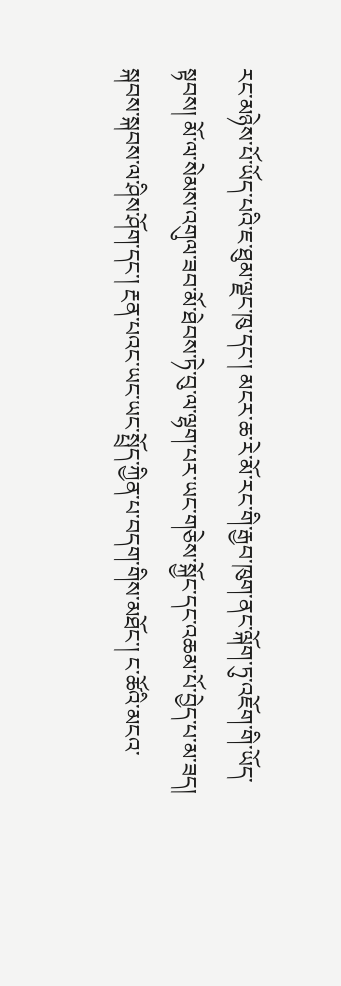རང་མཉེས་པོ་ཡོད་པའི་ཇ་ཐུམ་ལྗང་ཁུ་དང་། མངར་ཆ་རེ་མོ་རང་གི་རྒྱབ་ཁུག་ནང་ལྐོག་ཏུ་འཇོག་གི་ཡོད་སྟབས། མོ་ལ་སེམས་འགུལ་ཟབ་མོ་ཐེབས་ཏེ་བུ་ལ་ལྷག་པར་ཡང་གཅེས་སྐྱོང་དང་འཆམ་པོ་བྱེད་པ་མ་ཟད། སྐབས་སྐབས་ལ་ཤིས་ཤོག་དང་། རྔན་པའང་ཡང་ཡང་སྤྲོད་ཀྱིན་པ་བདག་གིས་མཐོང་། ང་ཚོའི་མངའ་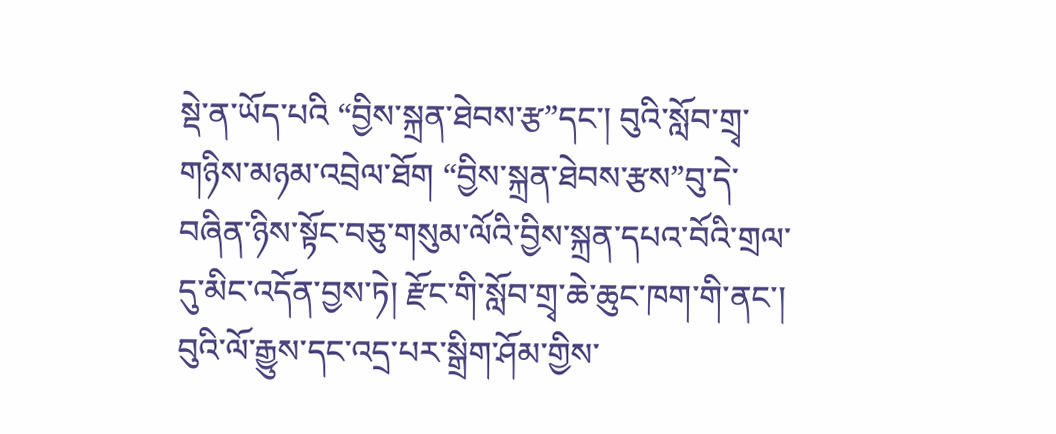སྡེ་ན་ཡོད་པའི “བྱིས་སྐྲན་ཐེབས་རྩ”དང་། བུའི་སློབ་གྲྭ་གཉིས་མཉམ་འབྲེལ་ཐོག “བྱིས་སྐྲན་ཐེབས་རྩས”བུ་དེ་བཞིན་ཉིས་སྟོང་བཅུ་གསུམ་ལོའི་བྱིས་སྐྲན་དཔའ་བོའི་གྲལ་དུ་མིང་འདོན་བྱས་ཏེ། རྫོང་གི་སློབ་གྲྭ་ཆེ་ཆུང་ཁག་གི་ནང་། བུའི་ལོ་རྒྱུས་དང་འདྲ་པར་སྒྲིག་ཤོམ་གྱིས་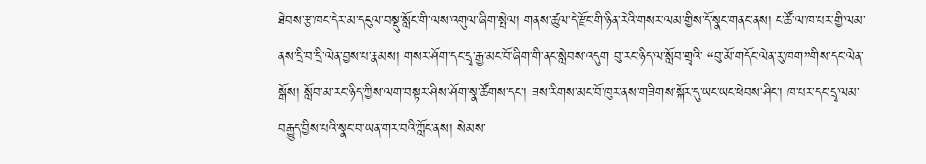ཐེབས་རྩ་ཁང་དེར་མ་དངུལ་བསྡུ་སློང་གི་ལས་འགུལ་ཞིག་སྤེལ། གནས་ཚུལ་དེ་རྫོང་གི་ཉིན་རེའི་གསར་ལམ་གྱིས་དོ་སྣང་གནང་ནས། ང་ཚོ་ལ་ཁ་པར་གྱི་ལམ་ནས་དྲི་བ་དྲི་ལེན་བྱས་པ་རྣམས། གསར་ཤོག་དང་དྲྭ་རྒྱ་མང་བོ་ཞིག་གི་ནང་སླེབས་འདུག བུ་རང་ཉིད་ལ་སློབ་གྲྭའི་ “བུ་མོ་གདོང་ལེན་རུ་ཁག”གིས་དང་ལེན་སྒོས། སློབ་མ་རང་ཉིད་ཀྱིས་ལག་བསྟར་ཤིས་ཤོག་སྣ་ཚོགས་དང་། ཟས་རིགས་མང་བོ་ཁུར་ནས་གཟིགས་སྐོར་དུ་ཡང་ཡང་ཕེབས་ཤིང་། ཁ་པར་དང་དྲྭ་ལམ་བརྒྱུད་བྱིས་པའི་སྣང་བ་ཡན་གར་བའི་ཀློང་ནས། སེམས་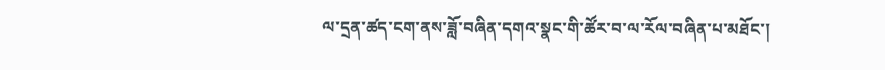ལ་དྲན་ཚད་ངག་ནས་ཟློ་བཞིན་དགའ་སྣང་གི་ཚོར་བ་ལ་རོལ་བཞིན་པ་མཐོང་།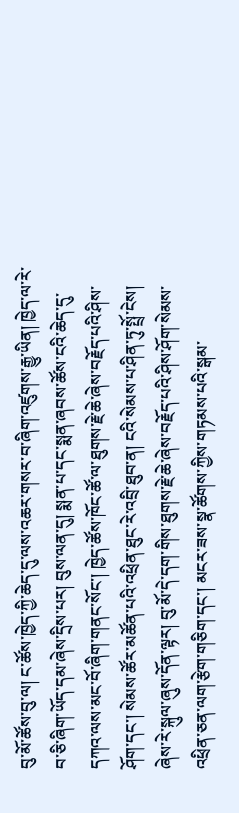བུ་མོ་ཚོས་བུ་ལ། ང་ཚོས་ཁྱེད་ཀྱི་ཆེད་དུ་ལས་འཆར་གསར་བ་ཞིག་འཛུགས་རྒྱུ་ཡིན། ཁྱེད་ལ་རེ་བ་ཅི་ཞིག་ཡོད་དམ་ཞེས་དྲིས་པར། བུས་ལན་དུ། སྨན་པ་དང་སྨན་ཞབས་ཚོས་ངའི་ཆེད་དུ་དཀའ་ལས་མང་བོ་ཞིག་གནང་སོང་། ཁྱེད་ཚོས་ཁོང་ཚོ་ལ་ཐུགས་རྗེ་ཆེ་ཞེས་བརྗོད་པའི་ཤིས་ཤོག་དང་། སེམས་ཚོར་མཚོན་པའི་འཕྲིན་ཐུང་རེ་འབྲི་ཐུབ་ན། ངའི་སེམས་པ་ཤིན་ཏུ་སྤྲོ་ངེས། ཞེས་རེ་སྐུལ་ཞུས་དོན་ལྟར། བུ་མོ་དེ་དག་གིས་ཐུགས་རྗེ་ཆེ་ཞེས་བརྗོད་པའི་ཤིས་ཤོག་སེམས་འཕྲིན་ཅན་ལག་རྩེག་གཅིག་དང་། མངར་ཟས་སྣ་ཚོགས་ཀྱིས་གཏམས་པའི་སྒམ་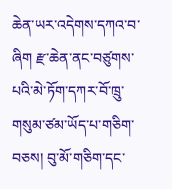ཆེན་ཡར་འདེགས་དཀའ་བ་ཞིག རྫ་ཆེན་ནང་བཙུགས་པའི་མེ་ཏོག་དཀར་བོ་ཁྲུ་གསུམ་ཙམ་ཡོད་པ་གཅིག་བཅས། བུ་མོ་གཅིག་དང་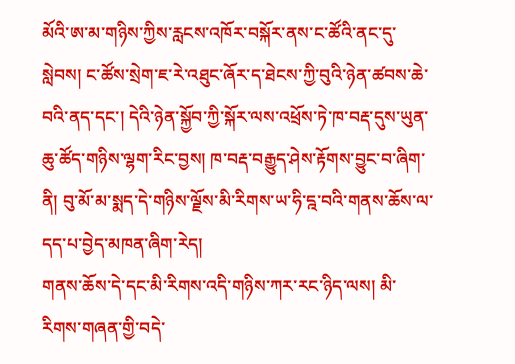མོའི་ཨ་མ་གཉིས་ཀྱིས་རླངས་འཁོར་བསྐོར་ནས་ང་ཚོའི་ནང་དུ་སླེབས། ང་ཚོས་སྲེག་ཇ་རེ་འཐུང་ཞོར་ད་ཐེངས་ཀྱི་བུའི་ཉེན་ཚབས་ཆེ་བའི་ནད་དང་། དེའི་ཉེན་སྐྱོབ་ཀྱི་སྐོར་ལས་འཕྲོས་ཏེ་ཁ་བརྡ་དུས་ཡུན་ཆུ་ཚོད་གཉིས་ལྷག་རིང་བྱས། ཁ་བརྡ་བརྒྱུད་ཤེས་རྟོགས་བྱུང་བ་ཞིག་ནི། བུ་མོ་མ་སྨད་དེ་གཉིས་ལྗོས་མི་རིགས་ཡ་ཧི་དྰ་བའི་གནས་ཆོས་ལ་དད་པ་བྱེད་མཁན་ཞིག་རེད།
གནས་ཆོས་དེ་དང་མི་རིགས་འདི་གཉིས་ཀར་རང་ཉིད་ལས། མི་རིགས་གཞན་གྱི་བདེ་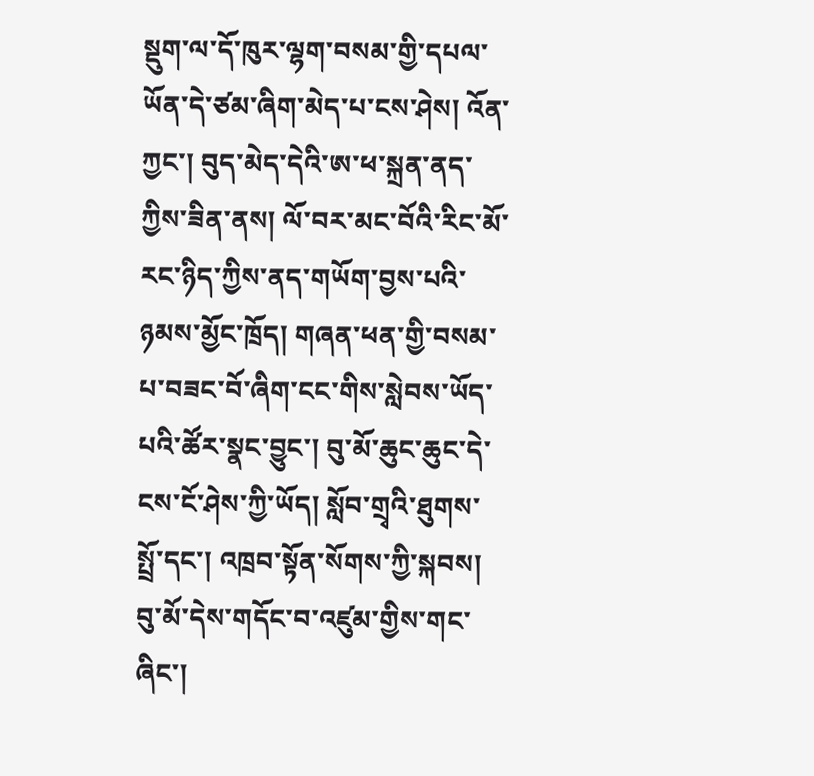སྡུག་ལ་དོ་ཁུར་ལྷག་བསམ་གྱི་དཔལ་ཡོན་དེ་ཙམ་ཞིག་མེད་པ་ངས་ཤེས། འོན་ཀྱང་། བུད་མེད་དེའི་ཨ་ཕ་སྐྲན་ནད་ཀྱིས་ཟིན་ནས། ལོ་བར་མང་བོའི་རིང་མོ་རང་ཉིད་ཀྱིས་ནད་གཡོག་བྱས་པའི་ཉམས་མྱོང་ཁྲོད། གཞན་ཕན་གྱི་བསམ་པ་བཟང་བོ་ཞིག་ངང་གིས་སླེབས་ཡོད་པའི་ཚོར་སྣང་བྱུང་། བུ་མོ་ཆུང་ཆུང་དེ་ངས་ངོ་ཤེས་ཀྱི་ཡོད། སློབ་གྲྭའི་ཐུགས་སྤྲོ་དང་། འཁྲབ་སྟོན་སོགས་ཀྱི་སྐབས། བུ་མོ་དེས་གདོང་བ་འཛུམ་གྱིས་གང་ཞིང་།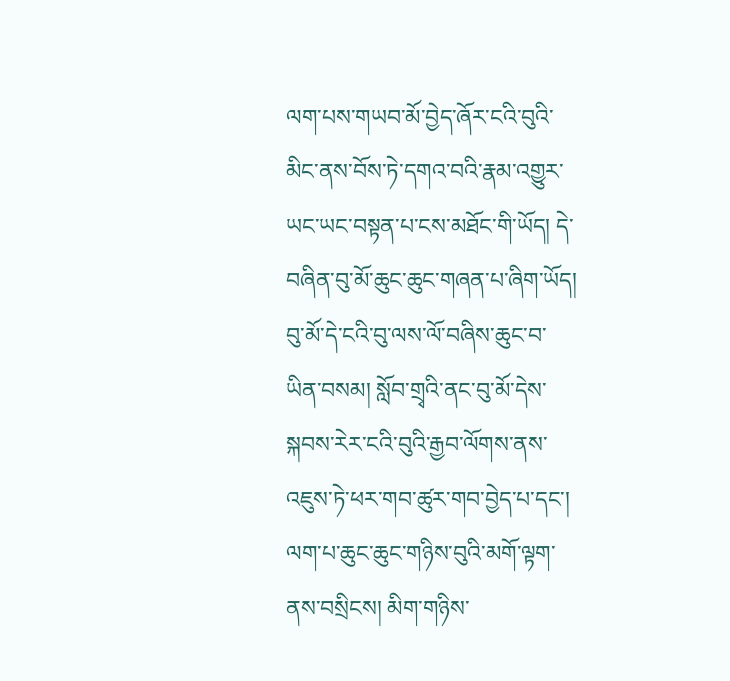ལག་པས་གཡབ་མོ་བྱེད་ཞོར་ངའི་བུའི་མིང་ནས་བོས་ཏེ་དགའ་བའི་རྣམ་འགྱུར་ཡང་ཡང་བསྟན་པ་ངས་མཐོང་གི་ཡོད། དེ་བཞིན་བུ་མོ་ཆུང་ཆུང་གཞན་པ་ཞིག་ཡོད། བུ་མོ་དེ་ངའི་བུ་ལས་ལོ་བཞིས་ཆུང་བ་ཡིན་བསམ། སློབ་གྲྭའི་ནང་བུ་མོ་དེས་སྐབས་རེར་ངའི་བུའི་རྒྱབ་ལོགས་ནས་འཇུས་ཏེ་ཕར་གབ་ཚུར་གབ་བྱེད་པ་དང་། ལག་པ་ཆུང་ཆུང་གཉིས་བུའི་མགོ་ལྟག་ནས་བསྲིངས། མིག་གཉིས་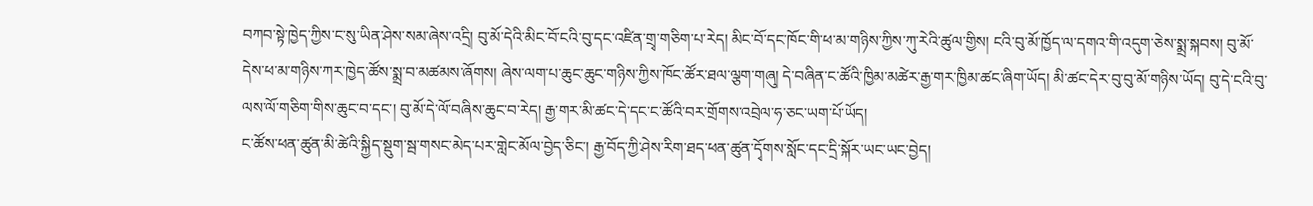བཀབ་སྟེ་ཁྱེད་ཀྱིས་ང་སུ་ཡིན་ཤེས་སམ་ཞེས་འདྲི། བུ་མོ་དེའི་མིང་བོ་ངའི་བུ་དང་འཛིན་གྲྭ་གཅིག་པ་རེད། མིང་བོ་དང་ཁོང་གི་ཕ་མ་གཉིས་ཀྱིས་ཀུ་རེའི་ཚུལ་གྱིས། ངའི་བུ་མོ་ཁྱོད་ལ་དགའ་གི་འདུག་ཅེས་སྨྲ་སྐབས། བུ་མོ་དེས་ཕ་མ་གཉིས་ཀར་ཁྱེད་ཚོས་སྨྲ་བ་མཚམས་ཞོགས། ཞེས་ལག་པ་ཆུང་ཆུང་གཉིས་ཀྱིས་ཁོང་ཚོར་ཐལ་ལྕག་གཞུ། དེ་བཞིན་ང་ཚོའི་ཁྱིམ་མཚེར་རྒྱ་གར་ཁྱིམ་ཚང་ཞིག་ཡོད། མི་ཚང་དེར་བུ་བུ་མོ་གཉིས་ཡོད། བུ་དེ་ངའི་བུ་ལས་ལོ་གཅིག་གིས་ཆུང་བ་དང་། བུ་མོ་དེ་ལོ་བཞིས་ཆུང་བ་རེད། རྒྱ་གར་མི་ཚང་དེ་དང་ང་ཚོའི་བར་གྲོགས་འབྲེལ་ཧ་ཅང་ཡག་པོ་ཡོད།
ང་ཚོས་ཕན་ཚུན་མི་ཚེའི་སྐྱིད་སྡུག་སྦ་གསང་མེད་པར་གླེང་མོལ་བྱེད་ཅིང་། རྒྱ་བོད་ཀྱི་ཤེས་རིག་ཐད་ཕན་ཚུན་དྭོགས་སློང་དང་དྲི་སྐོར་ཡང་ཡང་བྱེད།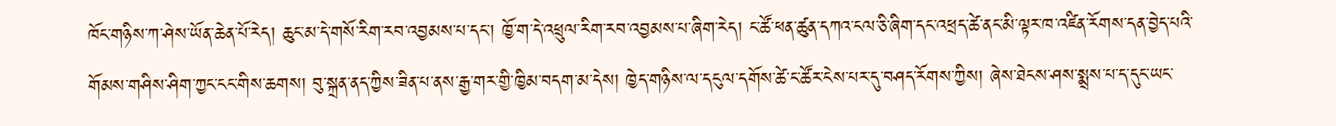ཁོང་གཉིས་ཀ་ཤེས་ཡོན་ཆེན་པོ་རེད། ཆུང་མ་དེ་གསོ་རིག་རབ་འབྱམས་པ་དང་། ཁྱོ་ག་དེ་འཕྲུལ་རིག་རབ་འབྱམས་པ་ཞིག་རེད། ང་ཚོ་ཕན་ཚུན་དཀའ་ངལ་ཅི་ཞིག་དང་འཕྲད་ཚེ་ནང་མི་ལྟར་ཁ་འཛིན་རོགས་དན་བྱེད་པའི་གོམས་གཤིས་ཤིག་ཀྱང་ངང་གིས་ཆགས། བུ་སྐྲན་ནད་ཀྱིས་ཟིན་པ་ནས་རྒྱ་གར་གྱི་ཁྱིམ་བདག་མ་དེས། ཁྱེད་གཉིས་ལ་དངུལ་དགོས་ཚེ་ང་ཚོར་ངེས་པར་དུ་བཤད་རོགས་ཀྱིས། ཞེས་ཐེངས་ཤས་སྨྲས་པ་ད་དུང་ཡང་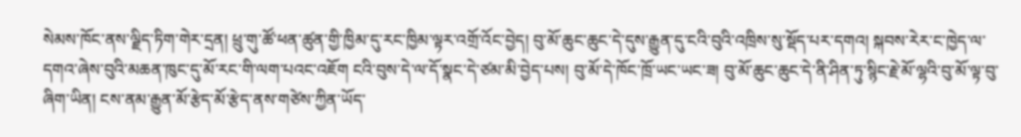སེམས་ཁོང་ནས་ལྗིད་ཏིག་གེར་དྲན། ཕྲུ་གུ་ཚོ་ཕན་ཚུན་གྱི་ཁྱིམ་དུ་རང་ཁྱིམ་ལྟར་འགྲོ་འོང་བྱེད། བུ་མོ་ཆུང་ཆུང་དེ་དུས་རྒྱུན་དུ་ངའི་བུའི་འཁྲིས་སུ་སྡོད་པར་དགའ། སྐབས་རེར་ང་ཁྱེད་ལ་དགའ་ཞེས་བུའི་མཆན་ཁུང་དུ་མོ་རང་གི་ལག་པའང་འཇོག ངའི་བུས་དེ་ལ་དོ་སྣང་དེ་ཙམ་མི་བྱེད་པས། བུ་མོ་དེ་ཁོང་ཁྲོ་ཡང་ཡང་ཟ། བུ་མོ་ཆུང་ཆུང་དེ་ནི་ཤིན་ཏུ་སྙིང་རྗེ་མོ་ལྷའི་བུ་མོ་ལྟ་བུ་ཞིག་ཡིན། ངས་ནམ་རྒྱུན་མོ་རྩེད་མོ་རྩེད་ནས་གཙེས་ཀྱིན་ཡོད་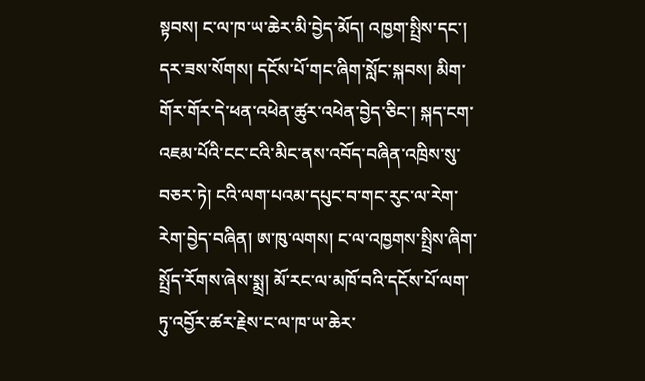སྟབས། ང་ལ་ཁ་ཡ་ཆེར་མི་བྱེད་མོད། འཁྱག་སྤྲིས་དང་། དར་ཟས་སོགས། དངོས་པོ་གང་ཞིག་སློང་སྐབས། མིག་གོར་གོར་དེ་ཕན་འཕེན་ཚུར་འཕེན་བྱེད་ཅིང་། སྐད་ངག་འཇམ་པོའི་ངང་ངའི་མིང་ནས་འབོད་བཞིན་འཁྲིས་སུ་བཅར་ཏེ། ངའི་ལག་པའམ་དཔུང་བ་གང་རུང་ལ་རེག་རེག་བྱེད་བཞིན། ཨ་ཁུ་ལགས། ང་ལ་འཁྱགས་སྤྲིས་ཞིག་སྤྲོད་རོགས་ཞེས་སྨྲ། མོ་རང་ལ་མཁོ་བའི་དངོས་པོ་ལག་ཏུ་འབྱོར་ཚར་རྗེས་ང་ལ་ཁ་ཡ་ཆེར་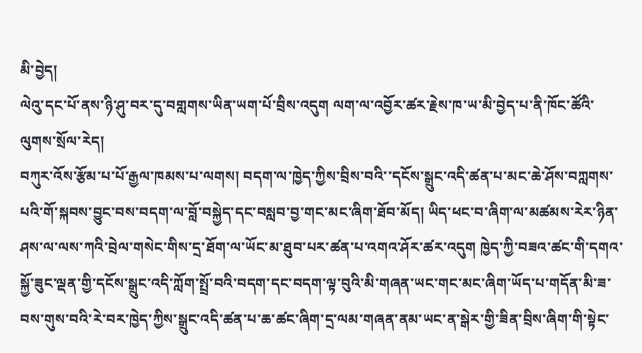མི་བྱེད།
ལེའུ་དང་པོ་ནས་ཉི་ཤུ་བར་དུ་བགླགས་ཡིན་ཡག་པོ་བྲིས་འདུག ལག་ལ་འབྱོར་ཚར་རྗེས་ཁ་ཡ་མི་བྱེད་པ་ནི་ཁོང་ཚོའི་ལུགས་སྲོལ་རེད།
བཀུར་འོས་རྩོམ་པ་པོ་རྒྱལ་ཁམས་པ་ལགས། བདག་ལ་ཁྱེད་ཀྱིས་བྲིས་བའི་་དངོས་སྒྲུང་འདི་ཚན་པ་མང་ཆེ་ཤོས་བཀླགས་པའི་གོ་སྐབས་བྱུང་བས་བདག་ལ་བློ་བསྐྱེད་དང་བསླབ་བྱ་གང་མང་ཞིག་ཐོབ་མོད། ཡིད་ཕང་བ་ཞིག་ལ་མཚམས་རེར་ཉིན་ཤས་ལ་ལས་ཀའི་བྲེལ་གསེང་གིས་དྲ་ཐོག་ལ་ཡོང་མ་ཐུབ་པར་ཚན་པ་འགའ་ཤོར་ཚར་འདུག ཁྱེད་ཀྱི་བཟའ་ཚང་གི་དགའ་སྐྱོ་ཟུང་ལྡན་གྱི་དངོས་སྒྲུང་འདི་ཀློག་སྤྲོ་བའི་བདག་དང་བདག་ལྟ་བུའི་མི་གཞན་ཡང་གང་མང་ཞིག་ཡོད་པ་གདོན་མི་ཟ་བས་གུས་བའི་རེ་བར་ཁྱེད་ཀྱིས་སྒྲུང་འདི་ཚན་པ་ཆ་ཚང་ཞིག་དྲ་ལམ་གཞན་ནམ་ཡང་ན་སྒེར་གྱི་ཟིན་བྲིས་ཞིག་གི་སྟེང་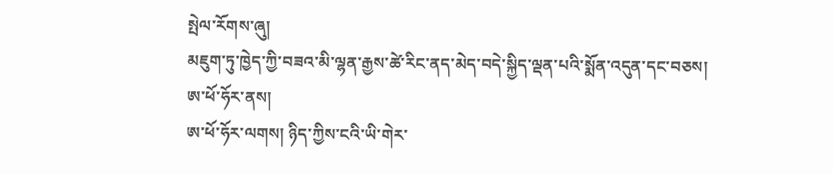སྤེལ་རོགས་ཞུ།
མཇུག་ཏུ་ཁྱེད་ཀྱི་བཟའ་མི་ལྷན་རྒྱས་ཚེ་རིང་ནད་མེད་བདེ་སྐྱིད་ལྡན་པའི་སྨོན་འདུན་དང་བཅས།
ཨ་ཕོ་ཧོར་ནས།
ཨ་ཕོ་ཧོར་ལགས། ཉིད་ཀྱིས་ངའི་ཡི་གེར་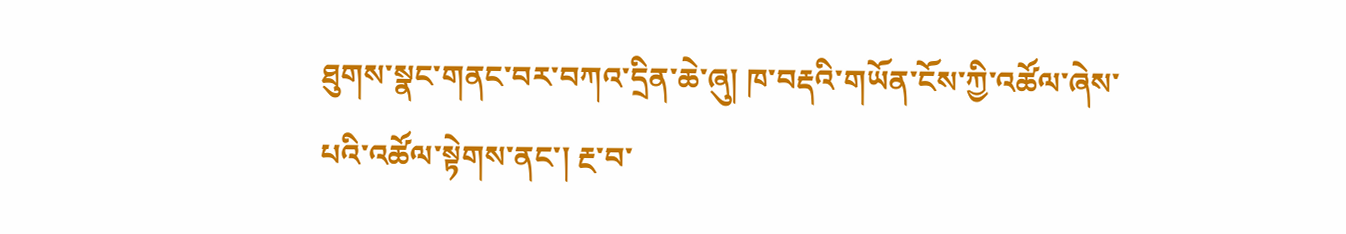ཐུགས་སྣང་གནང་བར་བཀའ་དྲིན་ཆེ་ཞུ། ཁ་བརྡའི་གཡོན་ངོས་ཀྱི་འཚོལ་ཞེས་པའི་འཚོལ་སྟེགས་ནང་། རྔ་བ་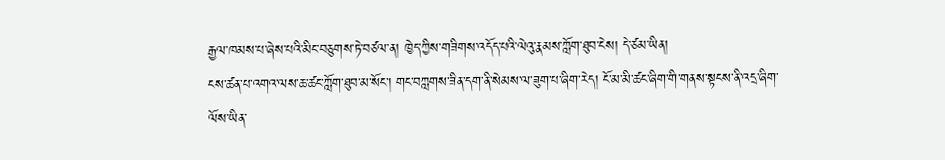རྒྱལ་ཁམས་པ་ཞེས་པའི་མིང་བཅུགས་ཏེ་བཙལ་ན། ཁྱེད་ཀྱིས་གཟིགས་འདོད་པའི་ལེའུ་རྣམས་ཀློག་ཐུབ་ངེས། དེ་ཙམ་ཡིན།
ངས་ཚན་པ་འགའ་ལས་ཆ་ཚང་ཀློག་ཐུབ་མ་སོང་། གང་བཀླགས་ཟིན་དག་ནི་སེམས་ལ་ཟུག་པ་ཞིག་རེད། ངོ་མ་མི་ཚང་ཞིག་གི་གནས་སྟངས་ནི་འདྲ་ཞིག་ལོས་ཡིན་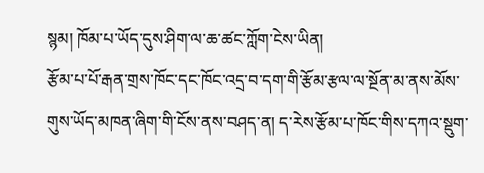སྙམ། ཁོམ་པ་ཡོད་དུས་ཤིག་ལ་ཆ་ཚང་ཀློག་ངེས་ཡིན།
རྩོམ་པ་པོ་རྒན་གྲས་ཁོང་དང་ཁོང་འདྲ་བ་དག་གི་རྩོམ་རྩལ་ལ་སྔོན་མ་ནས་མོས་གུས་ཡོད་མཁན་ཞིག་གི་ངོས་ནས་བཤད་ན། ད་རེས་རྩོམ་པ་ཁོང་གིས་དཀའ་སྡུག་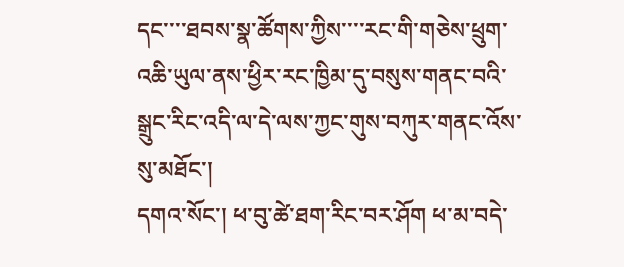དང་་་་ཐབས་སྣ་ཚོགས་ཀྱིས་་་་རང་གི་གཅེས་ཕྲུག་འཆི་ཡུལ་ནས་ཕྱིར་རང་ཁྱིམ་དུ་བསུས་གནང་བའི་སྒྲུང་རིང་འདི་ལ་དེ་ལས་ཀྱང་གུས་བཀུར་གནང་འོས་སུ་མཐོང་།
དགའ་སོང་། ཕ་བུ་ཚེ་ཐག་རིང་བར་ཤོག ཕ་མ་བདེ་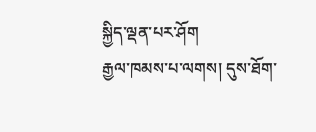སྐྱིད་ལྡན་པར་ཤོག
རྒྱལ་ཁམས་པ་ལགས། དུས་ཐོག་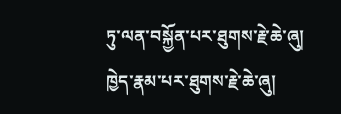ཏུ་ལན་བསྐྱོན་པར་ཐུགས་རྗེ་ཆེ་ཞུ།
ཁྱེད་རྣམ་པར་ཐུགས་རྗེ་ཆེ་ཞུ།